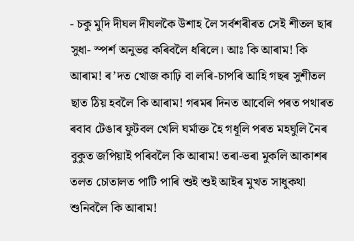- চকু মুদি দীঘল দীঘলকৈ উশাহ লৈ সৰ্বশৰীৰত সেই শীতল ছাৰ সুধা- স্পৰ্শ অনুভৱ কৰিবলৈ ধৰিলে। আঃ কি আৰাম! কি আৰাম! ৰ’দত খোজ কাঢ়ি বা লৰি-চাপৰি আহি গছৰ সুশীতল ছাত ঠিয় হবলৈ কি আৰাম! গৰমৰ দিনত আবেলি পৰত পথাৰত ৰবাব টেঙাৰ ফুটবল খেলি ঘৰ্মাক্ত হৈ গধূলি পৰত মহঘুলি নৈৰ বুকুত জপিয়াই পৰিবলৈ কি আৰাম! তৰা-ভৰা মুকলি আকাশৰ তলত চোতালত পাটি পাৰি শুই শুই আইৰ মুখত সাধুকথা শুনিবলৈ কি আৰাম!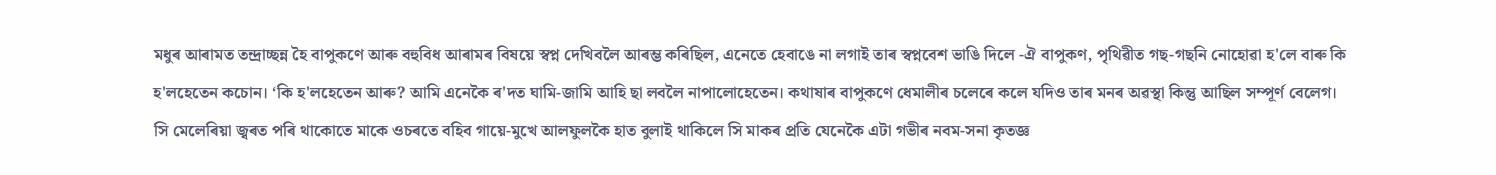মধুৰ আৰামত তন্দ্ৰাচ্ছন্ন হৈ বাপুকণে আৰু বহুবিধ আৰামৰ বিষয়ে স্বপ্ন দেখিবলৈ আৰম্ভ কৰিছিল, এনেতে হেবাঙে না লগাই তাৰ স্বপ্নবেশ ভাঙি দিলে -ঐ বাপুকণ, পৃথিৱীত গছ-গছনি নোহোৱা হ'লে বাৰু কি হ'লহেতেন কচোন। ‘কি হ'লহেতেন আৰু? আমি এনেকৈ ৰ'দত ঘামি-জামি আহি ছা লবলৈ নাপালোহেতেন। কথাষাৰ বাপুকণে ধেমালীৰ চলেৰে কলে যদিও তাৰ মনৰ অৱস্থা কিন্তু আছিল সম্পূৰ্ণ বেলেগ। সি মেলেৰিয়া জ্বৰত পৰি থাকোতে মাকে ওচৰতে বহিব গায়ে-মুখে আলফুলকৈ হাত বুলাই থাকিলে সি মাকৰ প্ৰতি যেনেকৈ এটা গভীৰ নবম-সনা কৃতজ্ঞ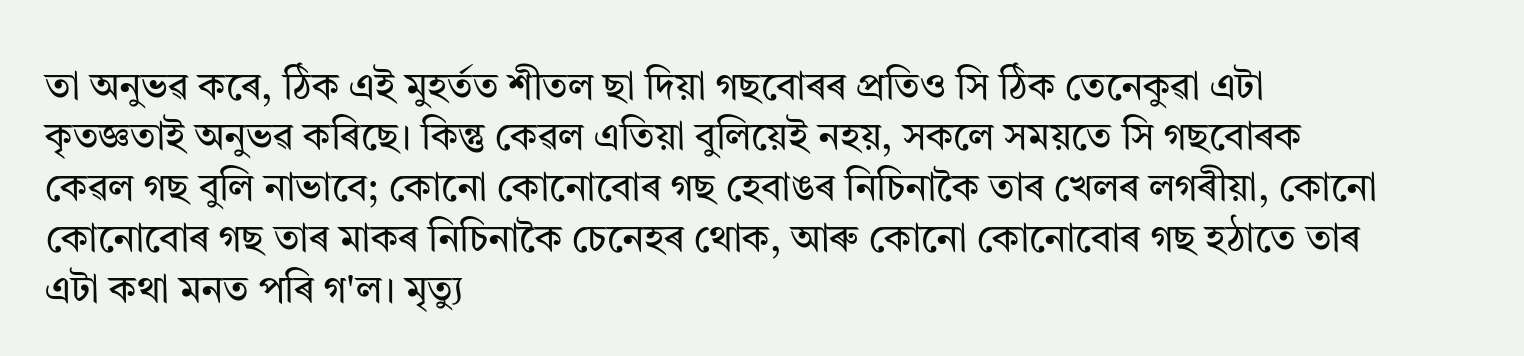তা অনুভৱ কৰে, ঠিক এই মুহৰ্তত শীতল ছা দিয়া গছবোৰৰ প্ৰতিও সি ঠিক তেনেকুৱা এটা কৃতজ্ঞতাই অনুভৱ কৰিছে। কিন্তু কেৱল এতিয়া বুলিয়েই নহয়, সকলে সময়তে সি গছবোৰক কেৱল গছ বুলি নাভাবে; কোনো কোনোবোৰ গছ হেবাঙৰ নিচিনাকৈ তাৰ খেলৰ লগৰীয়া, কোনো কোনোবোৰ গছ তাৰ মাকৰ নিচিনাকৈ চেনেহৰ থোক, আৰু কোনো কোনোবোৰ গছ হঠাতে তাৰ এটা কথা মনত পৰি গ'ল। মৃত্যু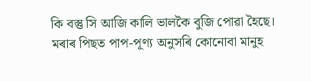কি বস্তু সি আজি কালি ভালকৈ বুজি পোৱা হৈছে। মৰাৰ পিছত পাপ-পূণ্য অনুসৰি কোনোবা মানুহ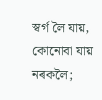স্বৰ্গ লৈ যায়, কোনোবা যায় নৰকলৈ;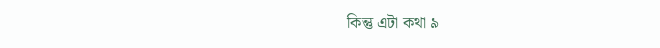কিন্তু এটা কথা ৯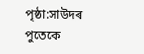পৃষ্ঠা:সাউদৰ পুতেকে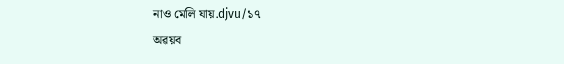নাও মেলি যায়.djvu/১৭
অৱয়ব